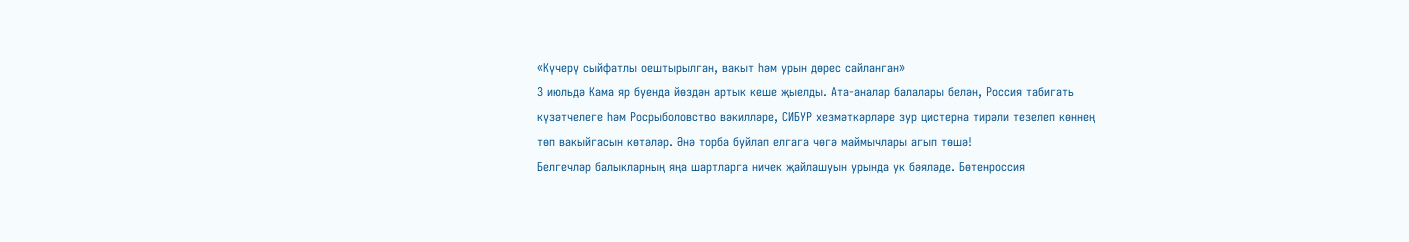«Күчерү сыйфатлы оештырылган, вакыт һәм урын дөрес сайланган»
3 июльдә Кама яр буенда йөздән артык кеше җыелды. Ата-аналар балалары белән, Россия табигать күзәтчелеге һәм Росрыболовство вәкилләре, СИБУР хезмәткәрләре зур цистерна тирәли тезелеп көннең төп вакыйгасын көтәләр. Әнә торба буйлап елгага чөгә маймычлары агып төшә!
Белгечләр балыкларның яңа шартларга ничек җайлашуын урында ук бәяләде. Бөтенроссия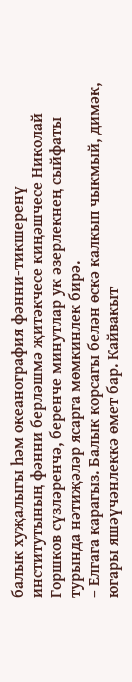балык хуҗалыгы һәм океанография фәнни-тикшеренү институтының фәнни берләшмә җитәкчесе киңәшчесе Николай Горшков сүзләренчә, беренче минутлар ук әзерлекнең сыйфаты турында нәтиҗәләр ясарга мөмкинлек бирә.
– Елгага карагыз. Балык корсагы белән өскә калкып чыкмый, димәк, югары яшәүчәнлеккә өмет бар. Кайвакыт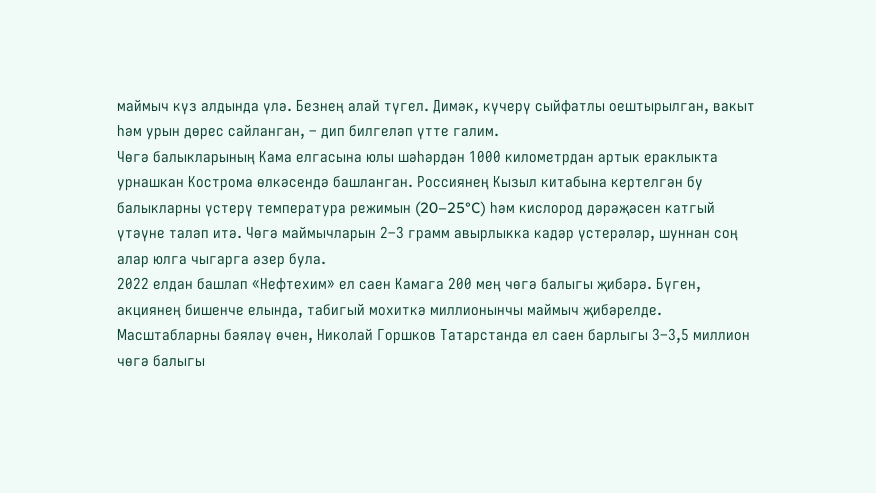маймыч күз алдында үлә. Безнең алай түгел. Димәк, күчерү сыйфатлы оештырылган, вакыт һәм урын дөрес сайланган, – дип билгеләп үтте галим.
Чөгә балыкларының Кама елгасына юлы шәһәрдән 1000 километрдан артык ераклыкта урнашкан Кострома өлкәсендә башланган. Россиянең Кызыл китабына кертелгән бу балыкларны үстерү температура режимын (20–25°C) һәм кислород дәрәҗәсен катгый үтәүне таләп итә. Чөгә маймычларын 2–3 грамм авырлыкка кадәр үстерәләр, шуннан соң алар юлга чыгарга әзер була.
2022 елдан башлап «Нефтехим» ел саен Камага 200 мең чөгә балыгы җибәрә. Бүген, акциянең бишенче елында, табигый мохиткә миллионынчы маймыч җибәрелде. Масштабларны бәяләү өчен, Николай Горшков Татарстанда ел саен барлыгы 3–3,5 миллион чөгә балыгы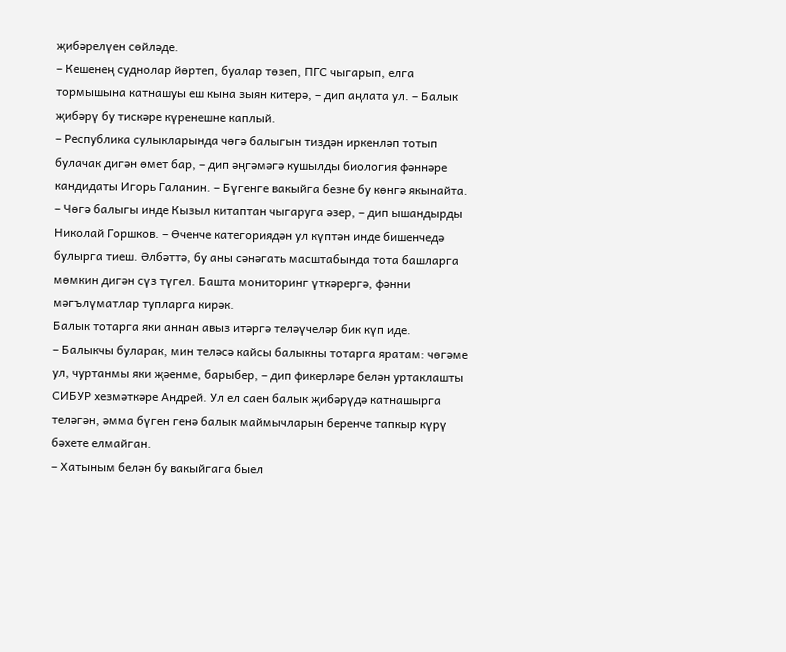җибәрелүен сөйләде.
– Кешенең суднолар йөртеп, буалар төзеп, ПГС чыгарып, елга тормышына катнашуы еш кына зыян китерә, – дип аңлата ул. – Балык җибәрү бу тискәре күренешне каплый.
– Республика сулыкларында чөгә балыгын тиздән иркенләп тотып булачак дигән өмет бар, – дип әңгәмәгә кушылды биология фәннәре кандидаты Игорь Галанин. – Бүгенге вакыйга безне бу көнгә якынайта.
– Чөгә балыгы инде Кызыл китаптан чыгаруга әзер, – дип ышандырды Николай Горшков. – Өченче категориядән ул күптән инде бишенчедә булырга тиеш. Әлбәттә, бу аны сәнәгать масштабында тота башларга мөмкин дигән сүз түгел. Башта мониторинг үткәрергә, фәнни мәгълүматлар тупларга кирәк.
Балык тотарга яки аннан авыз итәргә теләүчеләр бик күп иде.
– Балыкчы буларак, мин теләсә кайсы балыкны тотарга яратам: чөгәме ул, чуртанмы яки җәенме, барыбер, – дип фикерләре белән уртаклашты СИБУР хезмәткәре Андрей. Ул ел саен балык җибәрүдә катнашырга теләгән, әмма бүген генә балык маймычларын беренче тапкыр күрү бәхете елмайган.
– Хатыным белән бу вакыйгага быел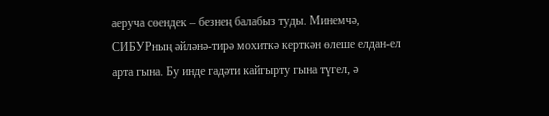аеруча сөендек – безнең балабыз туды. Минемчә, СИБУРның әйләнә-тирә мохиткә керткән өлеше елдан-ел арта гына. Бу инде гадәти кайгырту гына түгел, ә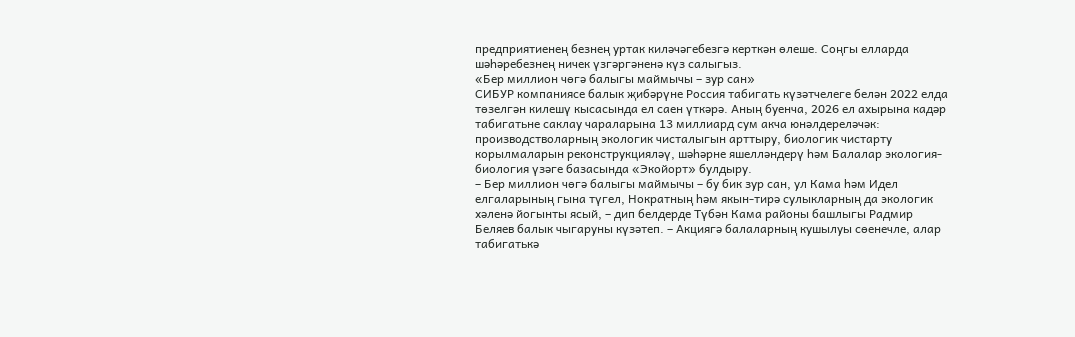предприятиенең безнең уртак киләчәгебезгә керткән өлеше. Соңгы елларда шәһәребезнең ничек үзгәргәненә күз салыгыз.
«Бер миллион чөгә балыгы маймычы – зур сан»
СИБУР компаниясе балык җибәрүне Россия табигать күзәтчелеге белән 2022 елда төзелгән килешү кысасында ел саен үткәрә. Аның буенча, 2026 ел ахырына кадәр табигатьне саклау чараларына 13 миллиард сум акча юнәлдереләчәк: производстволарның экологик чисталыгын арттыру, биологик чистарту корылмаларын реконструкцияләү, шәһәрне яшелләндерү һәм Балалар экология-биология үзәге базасында «Экойорт» булдыру.
– Бер миллион чөгә балыгы маймычы – бу бик зур сан, ул Кама һәм Идел елгаларының гына түгел, Нократның һәм якын-тирә сулыкларның да экологик хәленә йогынты ясый, – дип белдерде Түбән Кама районы башлыгы Радмир Беляев балык чыгаруны күзәтеп. – Акциягә балаларның кушылуы сөенечле, алар табигатькә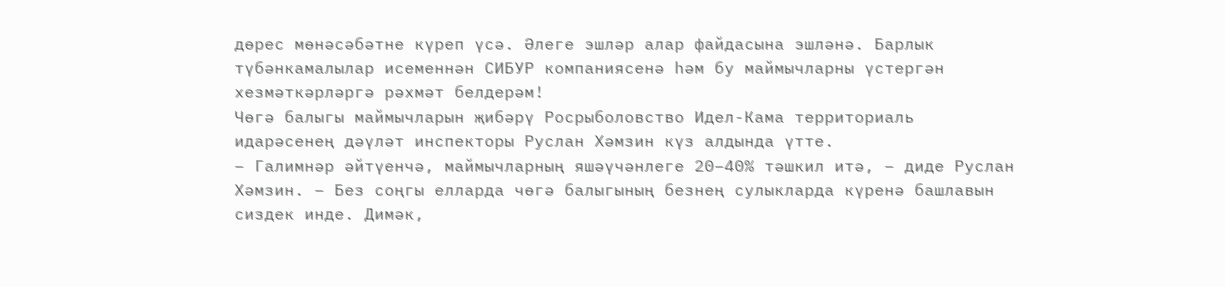дөрес мөнәсәбәтне күреп үсә. Әлеге эшләр алар файдасына эшләнә. Барлык түбәнкамалылар исеменнән СИБУР компаниясенә һәм бу маймычларны үстергән хезмәткәрләргә рәхмәт белдерәм!
Чөгә балыгы маймычларын җибәрү Росрыболовство Идел-Кама территориаль идарәсенең дәүләт инспекторы Руслан Хәмзин күз алдында үтте.
– Галимнәр әйтүенчә, маймычларның яшәүчәнлеге 20–40% тәшкил итә, – диде Руслан Хәмзин. – Без соңгы елларда чөгә балыгының безнең сулыкларда күренә башлавын сиздек инде. Димәк,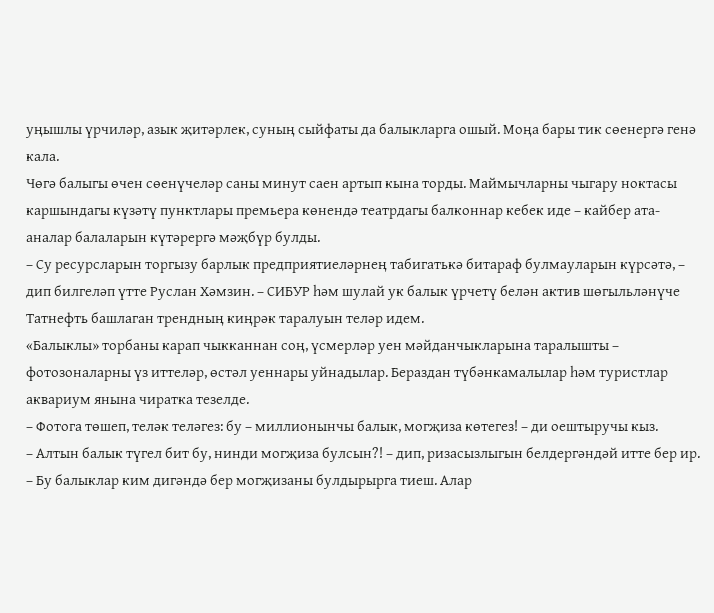уңышлы үрчиләр, азык җитәрлек, суның сыйфаты да балыкларга ошый. Моңа бары тик сөенергә генә кала.
Чөгә балыгы өчен сөенүчеләр саны минут саен артып кына торды. Маймычларны чыгару ноктасы каршындагы күзәтү пунктлары премьера көнендә театрдагы балконнар кебек иде – кайбер ата-аналар балаларын күтәрергә мәҗбүр булды.
– Су ресурсларын торгызу барлык предприятиеләрнең табигатькә битараф булмауларын күрсәтә, – дип билгеләп үтте Руслан Хәмзин. – СИБУР һәм шулай ук балык үрчетү белән актив шөгыльләнүче Татнефть башлаган трендның киңрәк таралуын теләр идем.
«Балыклы» торбаны карап чыкканнан соң, үсмерләр уен мәйданчыкларына таралышты – фотозоналарны үз иттеләр, өстәл уеннары уйнадылар. Бераздан түбәнкамалылар һәм туристлар аквариум янына чиратка тезелде.
– Фотога төшеп, теләк теләгез: бу – миллионынчы балык, могҗиза көтегез! – ди оештыручы кыз.
– Алтын балык түгел бит бу, нинди могҗиза булсын?! – дип, ризасызлыгын белдергәндәй итте бер ир.
– Бу балыклар ким дигәндә бер могҗизаны булдырырга тиеш. Алар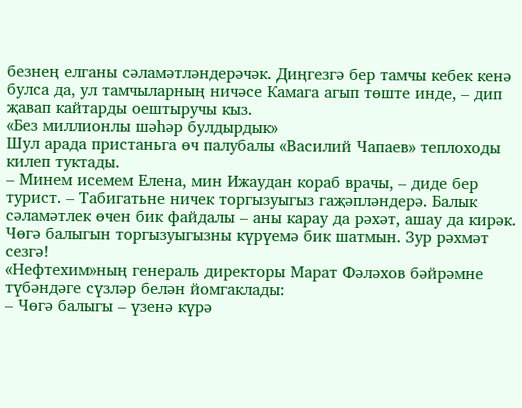безнең елганы сәламәтләндерәчәк. Диңгезгә бер тамчы кебек кенә булса да, ул тамчыларның ничәсе Камага агып төште инде, – дип җавап кайтарды оештыручы кыз.
«Без миллионлы шәһәр булдырдык»
Шул арада пристаньга өч палубалы «Василий Чапаев» теплоходы килеп туктады.
– Минем исемем Елена, мин Ижаудан кораб врачы, – диде бер турист. – Табигатьне ничек торгызуыгыз гаҗәпләндерә. Балык сәламәтлек өчен бик файдалы – аны карау да рәхәт, ашау да кирәк. Чөгә балыгын торгызуыгызны күрүемә бик шатмын. Зур рәхмәт сезгә!
«Нефтехим»ның генераль директоры Марат Фәләхов бәйрәмне түбәндәге сүзләр белән йомгаклады:
– Чөгә балыгы – үзенә күрә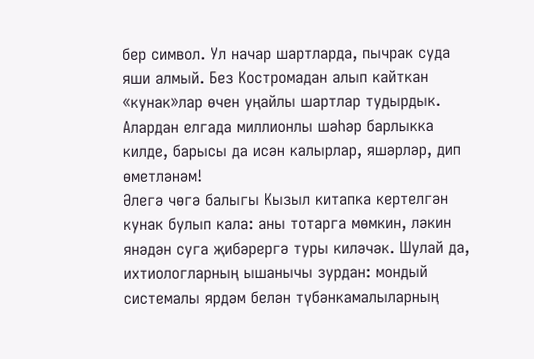бер символ. Ул начар шартларда, пычрак суда яши алмый. Без Костромадан алып кайткан «кунак»лар өчен уңайлы шартлар тудырдык. Алардан елгада миллионлы шәһәр барлыкка килде, барысы да исән калырлар, яшәрләр, дип өметләнәм!
Әлегә чөгә балыгы Кызыл китапка кертелгән кунак булып кала: аны тотарга мөмкин, ләкин янәдән суга җибәрергә туры киләчәк. Шулай да, ихтиологларның ышанычы зурдан: мондый системалы ярдәм белән түбәнкамалыларның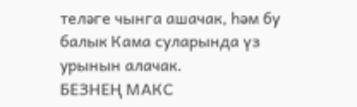теләге чынга ашачак, һәм бу балык Кама суларында үз урынын алачак.
БЕЗНЕҢ МАКС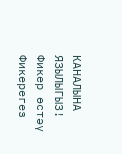КАНАЛЫНА ЯЗЫЛЫГЫЗ!
Фикер өстәү
Фикерегез